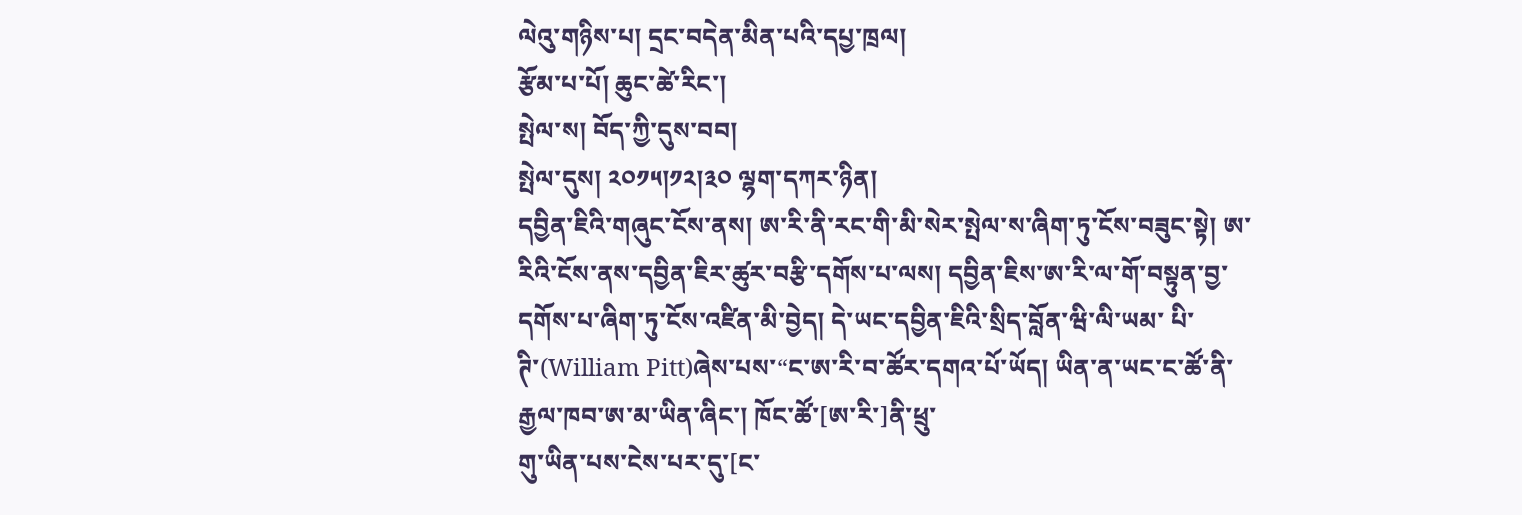ལེའུ་གཉིས་པ། དྲང་བདེན་མིན་པའི་དཔྱ་ཁྲལ།
རྩོམ་པ་པོ། ཆུང་ཚེ་རིང་།
སྤེལ་ས། བོད་ཀྱི་དུས་བབ།
སྤེལ་དུས། ༢༠༡༥།༡༢།༣༠ ལྷག་དཀར་ཉིན།
དབྱིན་ཇིའི་གཞུང་ངོས་ནས། ཨ་རི་ནི་རང་གི་མི་སེར་སྤེལ་ས་ཞིག་ཏུ་ངོས་བཟུང་སྟེ། ཨ་རིའི་ངོས་ནས་དབྱིན་ཇིར་ཚུར་བརྩི་དགོས་པ་ལས། དབྱིན་ཇིས་ཨ་རི་ལ་གོ་བསྟུན་བྱ་དགོས་པ་ཞིག་ཏུ་ངོས་འཛིན་མི་བྱེད། དེ་ཡང་དབྱིན་ཇིའི་སྲིད་བློན་ཝི་ལི་ཡམ་ པི་ཊི་(William Pitt)ཞེས་པས་“ང་ཨ་རི་བ་ཚོར་དགའ་པོ་ཡོད། ཡིན་ན་ཡང་ང་ཚོ་ནི་རྒྱལ་ཁབ་ཨ་མ་ཡིན་ཞིང་། ཁོང་ཚོ་[ཨ་རི་]ནི་ཕྲུ་
གུ་ཡིན་པས་ངེས་པར་དུ་[ང་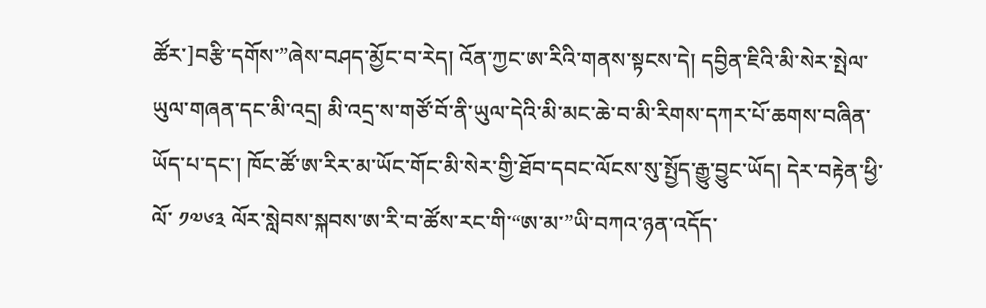ཚོར་]བརྩི་དགོས་”ཞེས་བཤད་མྱོང་བ་རེད། འོན་ཀྱང་ཨ་རིའི་གནས་སྟངས་དེ། དབྱིན་ཇིའི་མི་སེར་སྤེལ་ཡུལ་གཞན་དང་མི་འདྲ། མི་འདྲ་ས་གཙོ་བོ་ནི་ཡུལ་དེའི་མི་མང་ཆེ་བ་མི་རིགས་དཀར་པོ་ཆགས་བཞིན་ཡོད་པ་དང་། ཁོང་ཚོ་ཨ་རིར་མ་ཡོང་གོང་མི་སེར་གྱི་ཐོབ་དབང་ལོངས་སུ་སྤྱོད་རྒྱུ་བྱུང་ཡོད། དེར་བརྟེན་ཕྱི་ལོ་ ༡༧༦༣ ལོར་སླེབས་སྐབས་ཨ་རི་བ་ཚོས་རང་གི་“ཨ་མ་”ཡི་བཀའ་ཉན་འདོད་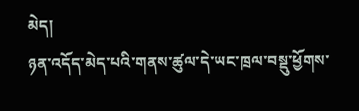མེད།
ཉན་འདོད་མེད་པའི་གནས་ཚུལ་དེ་ཡང་ཁྲལ་བསྡུ་ཕྱོགས་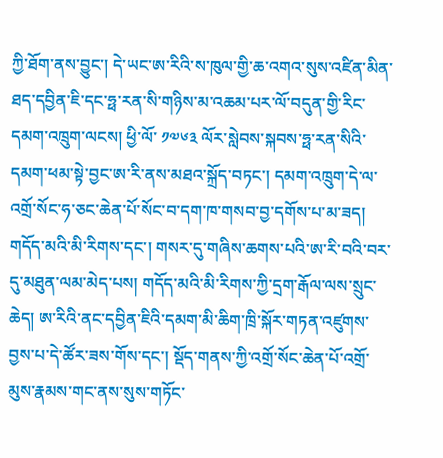ཀྱི་ཐོག་ནས་བྱུང་། དེ་ཡང་ཨ་རིའི་ས་ཁུལ་གྱི་ཆ་འགའ་སུས་འཛིན་མིན་ཐད་དབྱིན་ཇི་དང་ཧྥ་རན་སི་གཉིས་མ་འཆམ་པར་ལོ་བདུན་གྱི་རིང་དམག་འཁྲུག་ལངས། ཕྱི་ལོ་ ༡༧༦༣ ལོར་སླེབས་སྐབས་ཧྥ་རན་སིའི་དམག་ཕམ་སྟེ་བྱང་ཨ་རི་ནས་མཐའ་སྐྲོད་བཏང་། དམག་འཁྲུག་དེ་ལ་འགྲོ་སོང་ཧ་ཅང་ཆེན་པོ་སོང་བ་དག་ཁ་གསབ་བྱ་དགོས་པ་མ་ཟད། གདོད་མའི་མི་རིགས་དང་། གསར་དུ་གཞིས་ཆགས་པའི་ཨ་རི་བའི་བར་དུ་མཐུན་ལམ་མེད་པས། གདོད་མའི་མི་རིགས་ཀྱི་དྲག་རྒོལ་ལས་སྲུང་ཆེད། ཨ་རིའི་ནང་དབྱིན་ཇིའི་དམག་མི་ཆིག་ཁྲི་སྐོར་གཏན་འཛུགས་བྱས་པ་དེ་ཚོར་ཟས་གོས་དང་། སྡོད་གནས་ཀྱི་འགྲོ་སོང་ཆེན་པོ་འགྲོ་མུས་རྣམས་གང་ནས་སུས་གཏོང་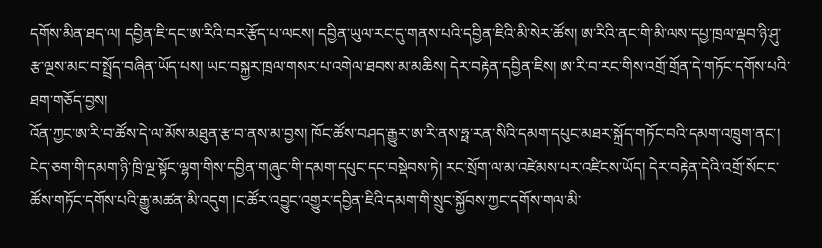དགོས་མིན་ཐད་ལ། དབྱིན་ཇི་དང་ཨ་རིའི་བར་རྩོད་པ་ལངས། དབྱིན་ཡུལ་རང་དུ་གནས་པའི་དབྱིན་ཇིའི་མི་སེར་ཚོས། ཨ་རིའི་ནང་གི་མི་ལས་དཔྱ་ཁྲལ་ལྡབ་ཉི་ཤུ་རྩ་ལྔས་མང་བ་སྤྲོད་བཞིན་ཡོད་པས། ཡང་བསྐྱར་ཁྲལ་གསར་པ་འགེལ་ཐབས་མ་མཆིས། དེར་བརྟེན་དབྱིན་ཇིས། ཨ་རི་བ་རང་གིས་འགྲོ་གྲོན་དེ་གཏོང་དགོས་པའི་ཐག་གཅོད་བྱས།
འོན་ཀྱང་ཨ་རི་བ་ཚོས་དེ་ལ་མོས་མཐུན་རྩ་བ་ནས་མ་བྱས། ཁོང་ཚོས་བཤད་རྒྱུར་ཨ་རི་ནས་ཧྥ་རན་སིའི་དམག་དཔུང་མཐར་སྐྲོད་གཏོང་བའི་དམག་འཁྲུག་ནང་། ངེད་ཅག་གི་དམག་ཉི་ཁྲི་ལྔ་སྟོང་ལྷག་གིས་དབྱིན་གཞུང་གི་དམག་དཔུང་དང་བསྡེབས་ཏེ། རང་སྲོག་ལ་མ་འཛེམས་པར་འཛིངས་ཡོད། དེར་བརྟེན་དེའི་འགྲོ་སོང་ང་ཚོས་གཏོང་དགོས་པའི་རྒྱུ་མཚན་མི་འདུག །ང་ཚོར་འབྱུང་འགྱུར་དབྱིན་ཇིའི་དམག་གི་སྲུང་སྐྱོབས་ཀྱང་དགོས་གལ་མི་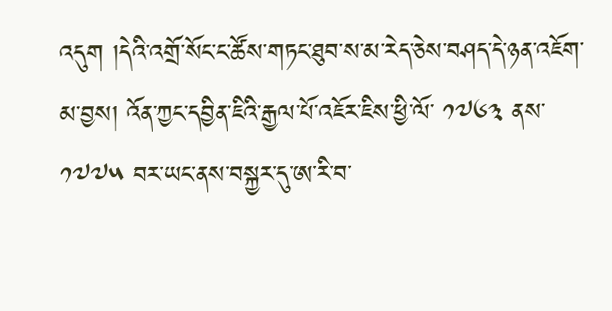འདུག །དེའི་འགྲོ་སོང་ང་ཚོས་གཏང་ཐུབ་ས་མ་རེད་ཅེས་བཤད་དེ་ཉན་འཇོག་མ་བྱས། འོན་ཀྱང་དབྱིན་ཇིའི་རྒྱལ་པོ་འཇོར་ཇིས་ཕྱི་ལོ་ ༡༧༦༣ ནས་ ༡༧༧༥ བར་ཡང་ནས་བསྐྱར་དུ་ཨ་རི་བ་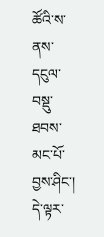ཚོའི་ས་ནས་དངུལ་བསྡུ་ཐབས་མང་པོ་བྱས་ཤིང་། དེ་ལྟར་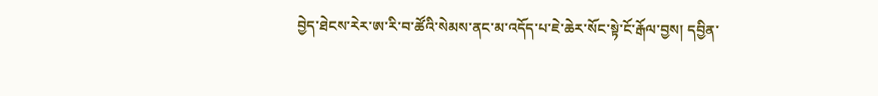བྱེད་ཐེངས་རེར་ཨ་རི་བ་ཚོའི་སེམས་ནང་མ་འདོད་པ་ཇེ་ཆེར་སོང་སྟེ་ངོ་རྒོལ་བྱས། དབྱིན་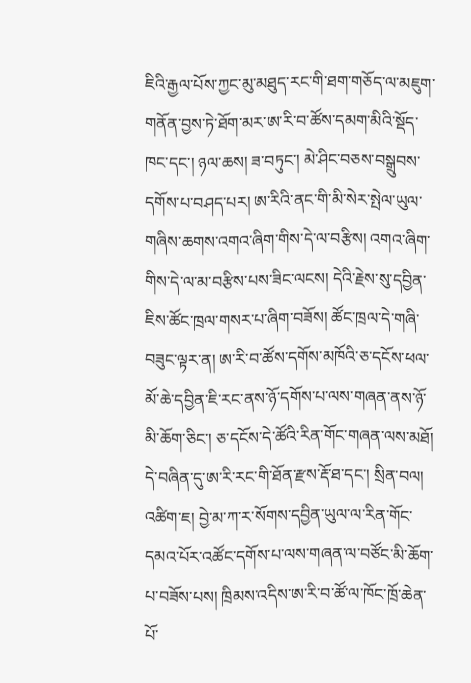ཇིའི་རྒྱལ་པོས་ཀྱང་མུ་མཐུད་རང་གི་ཐག་གཅོད་ལ་མཇུག་གནོན་བྱས་ཏེ་ཐོག་མར་ཨ་རི་བ་ཚོས་དམག་མིའི་སྡོད་ཁང་དང་། ཉལ་ཆས། ཟ་བཏུང་། མེ་ཤིང་བཅས་བསྒྲུབས་དགོས་པ་བཤད་པར། ཨ་རིའི་ནང་གི་མི་སེར་སྤེལ་ཡུལ་གཞིས་ཆགས་འགའ་ཞིག་གིས་དེ་ལ་བརྩིས། འགའ་ཞིག་གིས་དེ་ལ་མ་བརྩིས་པས་ཟིང་ལངས། དེའི་རྗེས་སུ་དབྱིན་ཇིས་ཚོང་ཁྲལ་གསར་པ་ཞིག་བཟོས། ཚོང་ཁྲལ་དེ་གཞི་བཟུང་ལྟར་ན། ཨ་རི་བ་ཚོས་དགོས་མཁོའི་ཅ་དངོས་ཕལ་མོ་ཆེ་དབྱིན་ཇི་རང་ནས་ཉོ་དགོས་པ་ལས་གཞན་ནས་ཉོ་མི་ཆོག་ཅིང་། ཅ་དངོས་དེ་ཚོའི་རིན་གོང་གཞན་ལས་མཐོ། དེ་བཞིན་དུ་ཨ་རི་རང་གི་ཐོན་རྫས་རྡོ་ཐ་དང་། སྲིན་བལ། འཚིག་ཇ། བྱེ་མ་ཀ་ར་སོགས་དབྱིན་ཡུལ་ལ་རིན་གོང་དམའ་པོར་འཚོང་དགོས་པ་ལས་གཞན་ལ་བཙོང་མི་ཆོག་པ་བཟོས་པས། ཁྲིམས་འདིས་ཨ་རི་བ་ཚོ་ལ་ཁོང་ཁྲོ་ཆེན་པོ་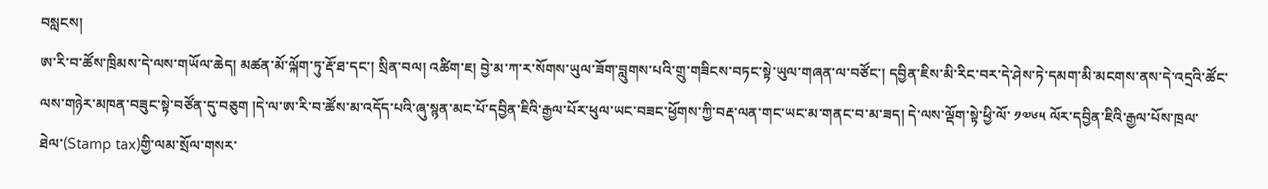བསླངས།
ཨ་རི་བ་ཚོས་ཁྲིམས་དེ་ལས་གཡོལ་ཆེད། མཚན་མོ་ལྐོག་ཏུ་རྡོ་ཐ་དང་། སྲིན་བལ། འཚིག་ཇ། བྱེ་མ་ཀ་ར་སོགས་ཡུལ་ཟོག་བླུགས་པའི་གྲུ་གཟིངས་བཏང་སྟེ་ཡུལ་གཞན་ལ་བཙོང་། དབྱིན་ཇིས་མི་རིང་བར་དེ་ཤེས་ཏེ་དམག་མི་མངགས་ནས་དེ་འདྲའི་ཚོང་ལས་གཉེར་མཁན་བཟུང་སྟེ་བཙོན་དུ་བཅུག །དེ་ལ་ཨ་རི་བ་ཚོས་མ་འདོད་པའི་ཞུ་སྙན་མང་པོ་དབྱིན་ཇིའི་རྒྱལ་པོར་ཕུལ་ཡང་བཟང་ཕྱོགས་ཀྱི་བརྡ་ལན་གང་ཡང་མ་གནང་བ་མ་ཟད། དེ་ལས་ལྡོག་སྟེ་ཕྱི་ལོ་ ༡༧༦༥ ལོར་དབྱིན་ཇིའི་རྒྱལ་པོས་ཁྲལ་ཐེལ་(Stamp tax)གྱི་ལམ་སྲོལ་གསར་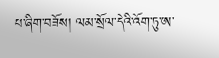པ་ཞིག་བཟོས། ལམ་སྲོལ་དེའི་འོག་ཏུ་ཨ་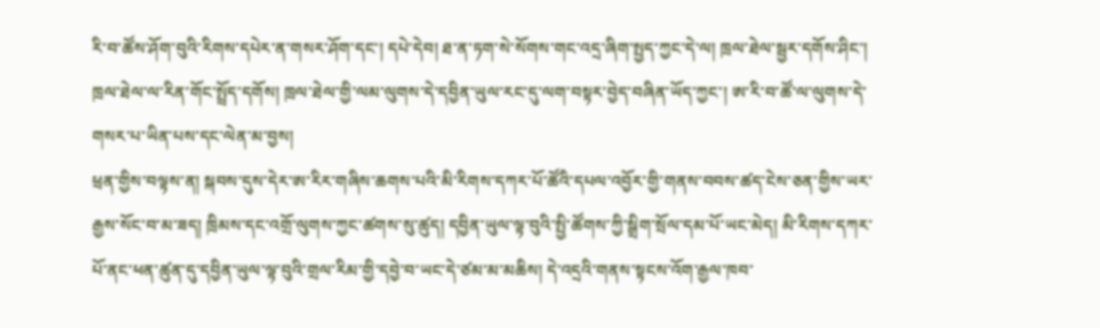རི་བ་ཚོས་ཤོག་བུའི་རིགས་དཔེར་ན་གསར་ཤོག་དང་། དཔེ་དེབ། ཐ་ན་ཏག་སེ་སོགས་གང་འདྲ་ཞིག་སྤྱད་ཀྱང་དེ་ལ། ཁྲལ་ཐེལ་སྦྱར་དགོས་ཤིང་། ཁྲལ་ཐེལ་ལ་རིན་གོང་སྤྲོད་དགོས། ཁྲལ་ཐེལ་གྱི་ལམ་ལུགས་དེ་དབྱིན་ཡུལ་རང་དུ་ལག་བསྟར་བྱེད་བཞིན་ཡོད་ཀྱང་། ཨ་རི་བ་ཚོ་ལ་ལུགས་དེ་གསར་པ་ཡིན་པས་དང་ལེན་མ་བྱས།
ཕྲན་གྱིས་བལྟས་ན། སྐབས་དུས་དེར་ཨ་རིར་གཞིས་ཆགས་པའི་མི་རིགས་དཀར་པོ་ཚོའི་དཔལ་འབྱོར་གྱི་གནས་བབས་ཚད་ངེས་ཅན་གྱིས་ཡར་རྒྱས་སོང་བ་མ་ཟད། ཁྲིམས་དང་འགྲོ་ལུགས་ཀྱང་ཚགས་སུ་ཚུད། དབྱིན་ཡུལ་ལྟ་བུའི་སྤྱི་ཚོགས་ཀྱི་སྒྲིག་སྲོལ་དམ་པོ་ཡང་མེད། མི་རིགས་དཀར་པོ་ནང་ཕན་ཚུན་དུ་དབྱིན་ཡུལ་ལྟ་བུའི་གྲལ་རིམ་གྱི་དབྱེ་བ་ཡང་དེ་ཙམ་མ་མཆིས། དེ་འདྲའི་གནས་སྟངས་འོག་རྒྱལ་ཁབ་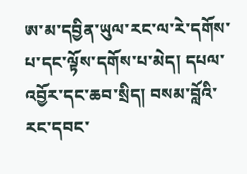ཨ་མ་དབྱིན་ཡུལ་རང་ལ་རེ་དགོས་པ་དང་ལྟོས་དགོས་པ་མེད། དཔལ་འབྱོར་དང་ཆབ་སྲིད། བསམ་བློའི་རང་དབང་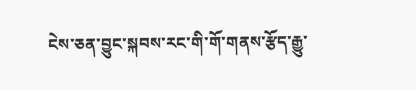ངེས་ཅན་བྱུང་སྐབས་རང་གི་གོ་གནས་རྩོད་རྒྱུ་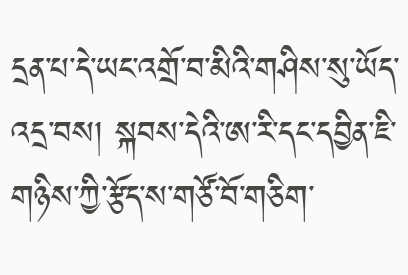དྲན་པ་དེ་ཡང་འགྲོ་བ་མིའི་གཤིས་སུ་ཡོད་འདྲ་བས། སྐབས་དེའི་ཨ་རི་དང་དབྱིན་ཇི་གཉིས་ཀྱི་རྩོད་ས་གཙོ་བོ་གཅིག་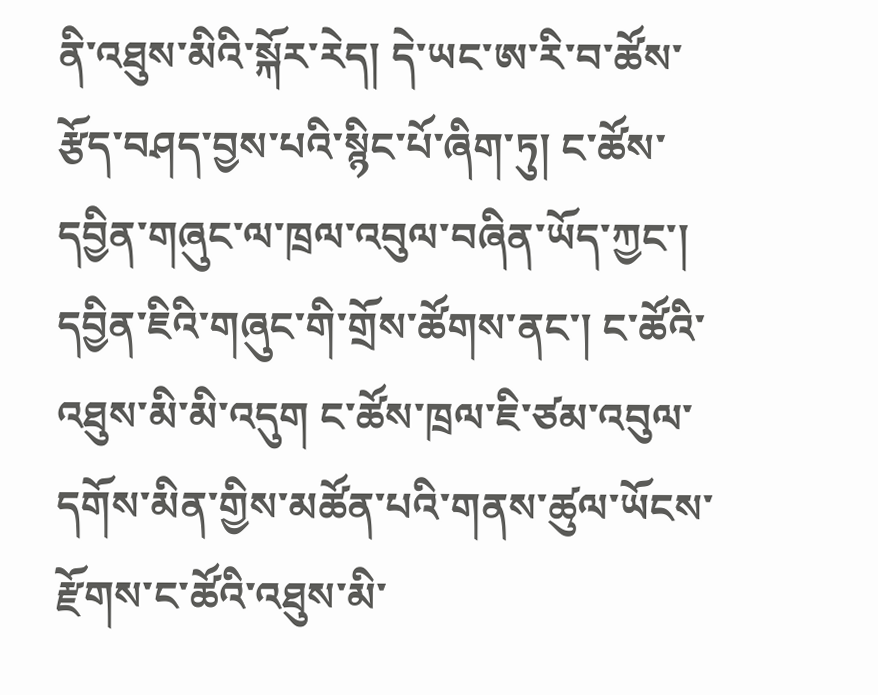ནི་འཐུས་མིའི་སྐོར་རེད། དེ་ཡང་ཨ་རི་བ་ཚོས་རྩོད་བཤད་བྱས་པའི་སྙིང་པོ་ཞིག་ཏུ། ང་ཚོས་དབྱིན་གཞུང་ལ་ཁྲལ་འབུལ་བཞིན་ཡོད་ཀྱང་། དབྱིན་ཇིའི་གཞུང་གི་གྲོས་ཚོགས་ནང་། ང་ཚོའི་འཐུས་མི་མི་འདུག ང་ཚོས་ཁྲལ་ཇི་ཙམ་འབུལ་དགོས་མིན་གྱིས་མཚོན་པའི་གནས་ཚུལ་ཡོངས་རྫོགས་ང་ཚོའི་འཐུས་མི་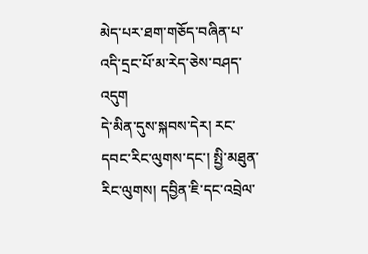མེད་པར་ཐག་གཅོད་བཞིན་པ་འདི་དྲང་པོ་མ་རེད་ཅེས་བཤད་འདུག
དེ་མིན་དུས་སྐབས་དེར། རང་དབང་རིང་ལུགས་དང་། སྤྱི་མཐུན་རིང་ལུགས། དབྱིན་ཇི་དང་འབྲེལ་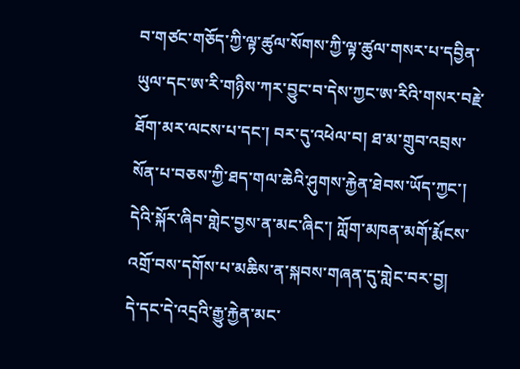བ་གཙང་གཅོད་ཀྱི་ལྟ་ཚུལ་སོགས་ཀྱི་ལྟ་ཚུལ་གསར་པ་དབྱིན་ཡུལ་དང་ཨ་རི་གཉིས་ཀར་བྱུང་བ་དེས་ཀྱང་ཨ་རིའི་གསར་བརྗེ་ཐོག་མར་ལངས་པ་དང་། བར་དུ་འཕེལ་བ། ཐ་མ་གྲུབ་འབྲས་སོན་པ་བཅས་ཀྱི་ཐད་གལ་ཆེའི་ཤུགས་རྐྱེན་ཐེབས་ཡོད་ཀྱང་། དེའི་སྐོར་ཞིབ་གླེང་བྱས་ན་མང་ཞིང་། ཀློག་མཁན་མགོ་རྨོངས་འགྲོ་བས་དགོས་པ་མཆིས་ན་སྐབས་གཞན་དུ་གླེང་བར་བྱ།
དེ་དང་དེ་འདྲའི་རྒྱུ་རྐྱེན་མང་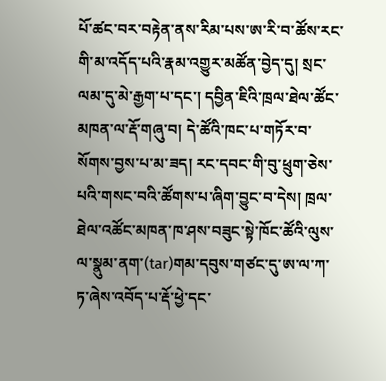པོ་ཚང་བར་བརྟེན་ནས་རིམ་པས་ཨ་རི་བ་ཚོས་རང་གི་མ་འདོད་པའི་རྣམ་འགྱུར་མཚོན་བྱེད་དུ། སྲང་ལམ་དུ་མེ་རྒྱག་པ་དང་། དབྱིན་ཇིའི་ཁྲལ་ཐེལ་ཚོང་མཁན་ལ་རྡོ་གཞུ་བ། དེ་ཚོའི་ཁང་པ་གཏོར་བ་སོགས་བྱས་པ་མ་ཟད། རང་དབང་གི་བུ་ཕྲུག་ཅེས་པའི་གསང་བའི་ཚོགས་པ་ཞིག་བྱུང་བ་དེས། ཁྲལ་ཐེལ་འཚོང་མཁན་ཁ་ཤས་བཟུང་སྟེ་ཁོང་ཚོའི་ལུས་ལ་སྣུམ་ནག་(tar)གམ་དབུས་གཙང་དུ་ཨ་ལ་ཀ་ཏ་ཞེས་འབོད་པ་རྡོ་ཕྱེ་དང་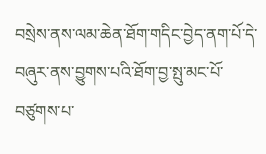བསྲེས་ནས་ལམ་ཆེན་ཐོག་གདིང་བྱེད་ནག་པོ་དེ་བཞུར་ནས་བྱུགས་པའི་ཐོག་བྱ་སྤུ་མང་པོ་བཙུགས་པ་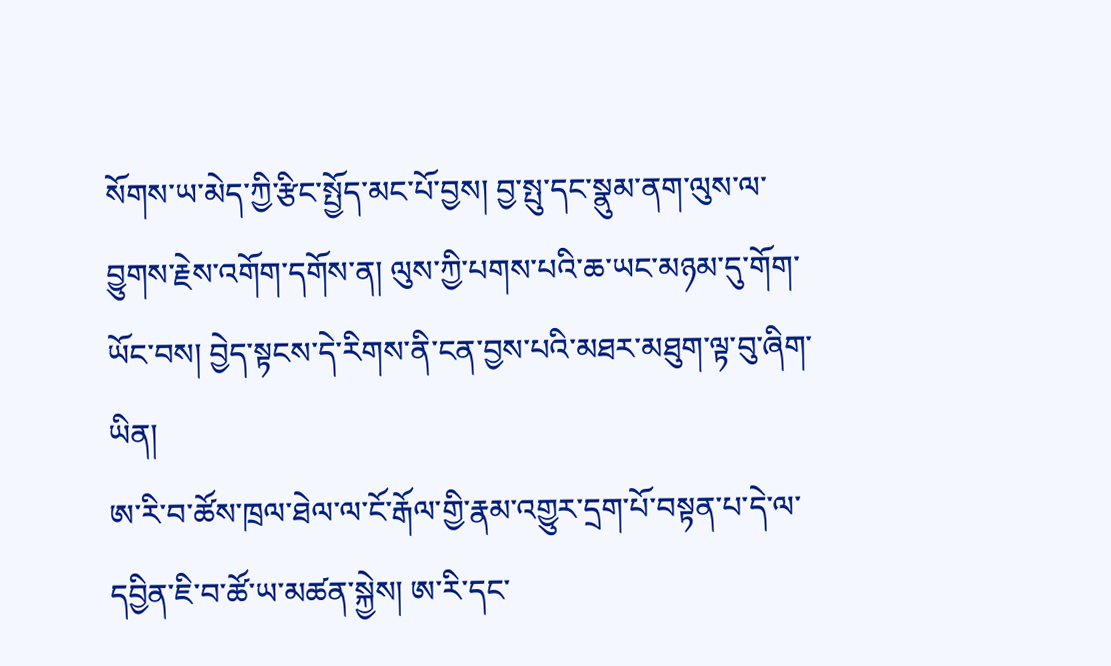སོགས་ཡ་མེད་ཀྱི་རྩིང་སྤྱོད་མང་པོ་བྱས། བྱ་སྤུ་དང་སྣུམ་ནག་ལུས་ལ་བྱུགས་རྗེས་འགོག་དགོས་ན། ལུས་ཀྱི་པགས་པའི་ཆ་ཡང་མཉམ་དུ་གོག་ཡོང་བས། བྱེད་སྟངས་དེ་རིགས་ནི་ངན་བྱས་པའི་མཐར་མཐུག་ལྟ་བུ་ཞིག་ཡིན།
ཨ་རི་བ་ཚོས་ཁྲལ་ཐེལ་ལ་ངོ་རྒོལ་གྱི་རྣམ་འགྱུར་དྲག་པོ་བསྟན་པ་དེ་ལ་དབྱིན་ཇི་བ་ཚོ་ཡ་མཚན་སྐྱེས། ཨ་རི་དང་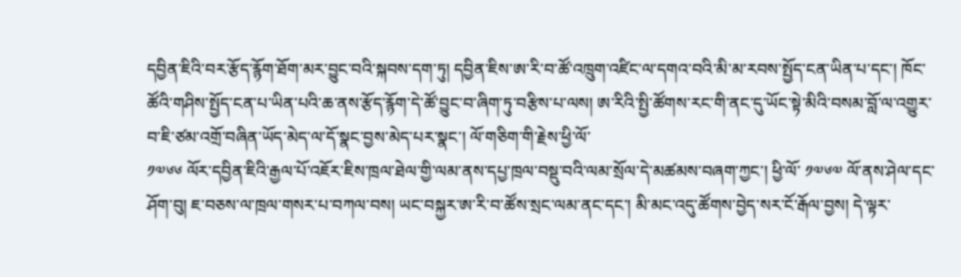དབྱིན་ཇིའི་བར་རྩོད་རྙོག་ཐོག་མར་བྱུང་བའི་སྐབས་དག་ཏུ། དབྱིན་ཇིས་ཨ་རི་བ་ཚོ་འཁྲུག་འཛིང་ལ་དགའ་བའི་མི་མ་རབས་སྤྱོད་ངན་ཡིན་པ་དང་། ཁོང་ཚོའི་གཤིས་སྤྱོད་ངན་པ་ཡིན་པའི་ཆ་ནས་རྩོད་རྙོག་དེ་ཚོ་བྱུང་བ་ཞིག་ཏུ་བརྩིས་པ་ལས། ཨ་རིའི་སྤྱི་ཚོགས་རང་གི་ནང་དུ་ཡོང་སྟེ་མིའི་བསམ་བློ་ལ་འགྱུར་བ་ཇི་ཙམ་འགྲོ་བཞིན་ཡོད་མེད་ལ་དོ་སྣང་བྱས་མེད་པར་སྣང་། ལོ་གཅིག་གི་རྗེས་ཕྱི་ལོ་
༡༧༦༦ ལོར་དབྱིན་ཇིའི་རྒྱལ་པོ་འཇོར་ཇིས་ཁྲལ་ཐེལ་གྱི་ལམ་ནས་དཔྱ་ཁྲལ་བསྡུ་བའི་ལམ་སྲོལ་དེ་མཚམས་བཞག་ཀྱང་། ཕྱི་ལོ་ ༡༧༦༧ ལོ་ནས་ཤེལ་དང་ཤོག་བུ། ཇ་བཅས་ལ་ཁྲལ་གསར་པ་བཀལ་བས། ཡང་བསྐྱར་ཨ་རི་བ་ཚོས་སྲང་ལམ་ནང་དང་། མི་མང་འདུ་ཚོགས་བྱེད་སར་ངོ་རྒོལ་བྱས། དེ་ལྟར་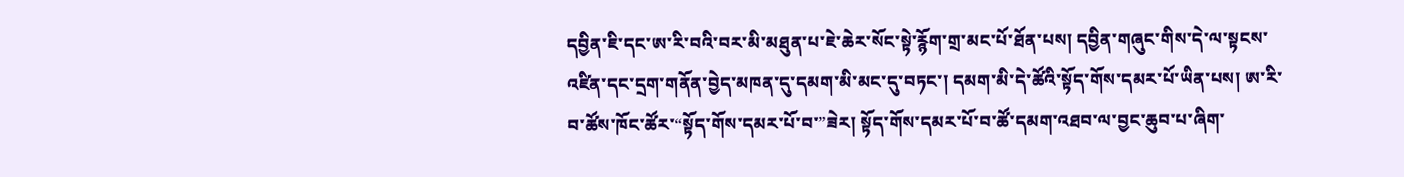དབྱིན་ཇི་དང་ཨ་རི་བའི་བར་མི་མཐུན་པ་ཇེ་ཆེར་སོང་སྟེ་རྙོག་གྲ་མང་པོ་ཐོན་པས། དབྱིན་གཞུང་གིས་དེ་ལ་སྟངས་འཛིན་དང་དྲག་གནོན་བྱེད་མཁན་དུ་དམག་མི་མང་དུ་བཏང་། དམག་མི་དེ་ཚོའི་སྟོད་གོས་དམར་པོ་ཡིན་པས། ཨ་རི་བ་ཚོས་ཁོང་ཚོར་“སྟོད་གོས་དམར་པོ་བ་”ཟེར། སྟོད་གོས་དམར་པོ་བ་ཚོ་དམག་འཐབ་ལ་བྱང་ཆུབ་པ་ཞིག་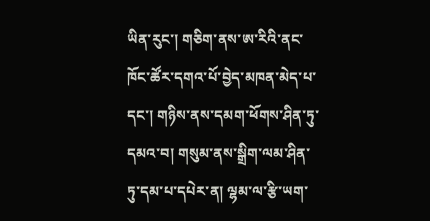ཡིན་རུང་། གཅིག་ནས་ཨ་རིའི་ནང་ཁོང་ཚོར་དགའ་པོ་བྱེད་མཁན་མེད་པ་དང་། གཉིས་ནས་དམག་ཕོགས་ཤིན་ཏུ་དམའ་བ། གསུམ་ནས་སྒྲིག་ལམ་ཤིན་ཏུ་དམ་པ་དཔེར་ན། ལྷམ་ལ་རྩི་ཡག་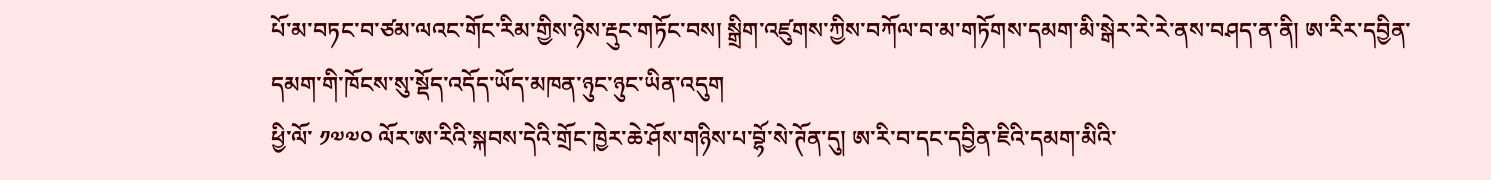པོ་མ་བཏང་བ་ཙམ་ལའང་གོང་རིམ་གྱིས་ཉེས་རྡུང་གཏོང་བས། སྒྲིག་འཛུགས་ཀྱིས་བཀོལ་བ་མ་གཏོགས་དམག་མི་སྒེར་རེ་རེ་ནས་བཤད་ན་ནི། ཨ་རིར་དབྱིན་དམག་གི་ཁོངས་སུ་སྡོད་འདོད་ཡོད་མཁན་ཉུང་ཉུང་ཡིན་འདུག
ཕྱི་ལོ་ ༡༧༧༠ ལོར་ཨ་རིའི་སྐབས་དེའི་གྲོང་ཁྱེར་ཆེ་ཤོས་གཉིས་པ་བྷོ་སེ་ཊོན་དུ། ཨ་རི་བ་དང་དབྱིན་ཇིའི་དམག་མིའི་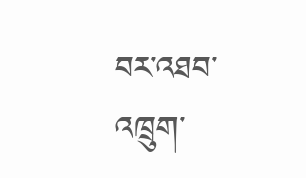བར་འཐབ་འཁྲུག་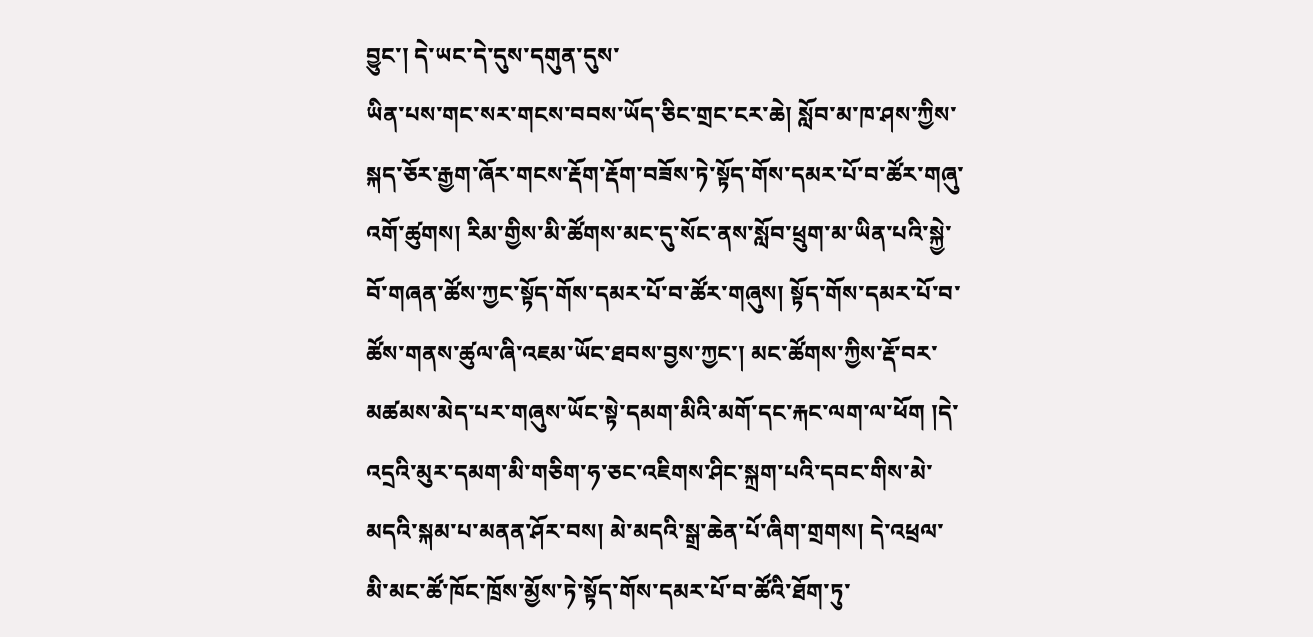བྱུང་། དེ་ཡང་དེ་དུས་དགུན་དུས་
ཡིན་པས་གང་སར་གངས་བབས་ཡོད་ཅིང་གྲང་ངར་ཆེ། སློབ་མ་ཁ་ཤས་ཀྱིས་སྐད་ཅོར་རྒྱག་ཞོར་གངས་རྡོག་རྡོག་བཟོས་ཏེ་སྟོད་གོས་དམར་པོ་བ་ཚོར་གཞུ་འགོ་ཚུགས། རིམ་གྱིས་མི་ཚོགས་མང་དུ་སོང་ནས་སློབ་ཕྲུག་མ་ཡིན་པའི་སྐྱེ་བོ་གཞན་ཚོས་ཀྱང་སྟོད་གོས་དམར་པོ་བ་ཚོར་གཞུས། སྟོད་གོས་དམར་པོ་བ་ཚོས་གནས་ཚུལ་ཞི་འཇམ་ཡོང་ཐབས་བྱས་ཀྱང་། མང་ཚོགས་ཀྱིས་རྡོ་བར་མཚམས་མེད་པར་གཞུས་ཡོང་སྟེ་དམག་མིའི་མགོ་དང་རྐང་ལག་ལ་ཕོག །དེ་འདྲའི་མུར་དམག་མི་གཅིག་ཧ་ཅང་འཇིགས་ཤིང་སྐྲག་པའི་དབང་གིས་མེ་མདའི་སྐམ་པ་མནན་ཤོར་བས། མེ་མདའི་སྒྲ་ཆེན་པོ་ཞིག་གྲགས། དེ་འཕྲལ་མི་མང་ཚོ་ཁོང་ཁྲོས་མྱོས་ཏེ་སྟོད་གོས་དམར་པོ་བ་ཚོའི་ཐོག་ཏུ་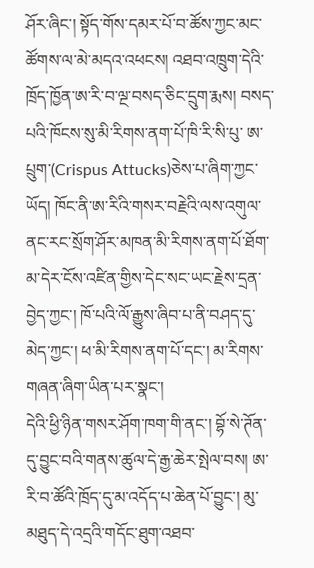ཤོར་ཞིང་། སྟོད་གོས་དམར་པོ་བ་ཚོས་ཀྱང་མང་ཚོགས་ལ་མེ་མདའ་འཕངས། འཐབ་འཁྲུག་དེའི་ཁྲོད་ཁྱོན་ཨ་རི་བ་ལྔ་བསད་ཅིང་དྲུག་རྨས། བསད་པའི་ཁོངས་སུ་མི་རིགས་ནག་པོ་ཁི་རི་སི་པུ་ ཨ་པྲུག་(Crispus Attucks)ཅེས་པ་ཞིག་ཀྱང་ཡོད། ཁོང་ནི་ཨ་རིའི་གསར་བརྗེའི་ལས་འགུལ་ནང་རང་སྲོག་ཤོར་མཁན་མི་རིགས་ནག་པོ་ཐོག་མ་དེར་ངོས་འཛིན་གྱིས་དེང་སང་ཡང་རྗེས་དྲན་བྱེད་ཀྱང་། ཁོ་པའི་ལོ་རྒྱུས་ཞིབ་པ་ནི་བཤད་དུ་མེད་ཀྱང་། ཕ་མི་རིགས་ནག་པོ་དང་། མ་རིགས་གཞན་ཞིག་ཡིན་པར་སྣང་།
དེའི་ཕྱི་ཉིན་གསར་ཤོག་ཁག་གི་ནང་། བྷོ་སེ་ཊོན་དུ་བྱུང་བའི་གནས་ཚུལ་དེ་རྒྱ་ཆེར་སྤེལ་བས། ཨ་རི་བ་ཚོའི་ཁྲོད་དུ་མ་འདོད་པ་ཆེན་པོ་བྱུང་། མུ་མཐུད་དེ་འདྲའི་གདོང་ཐུག་འཐབ་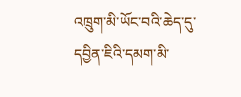འཁྲུག་མི་ཡོང་བའི་ཆེད་དུ་དབྱིན་ཇིའི་དམག་མི་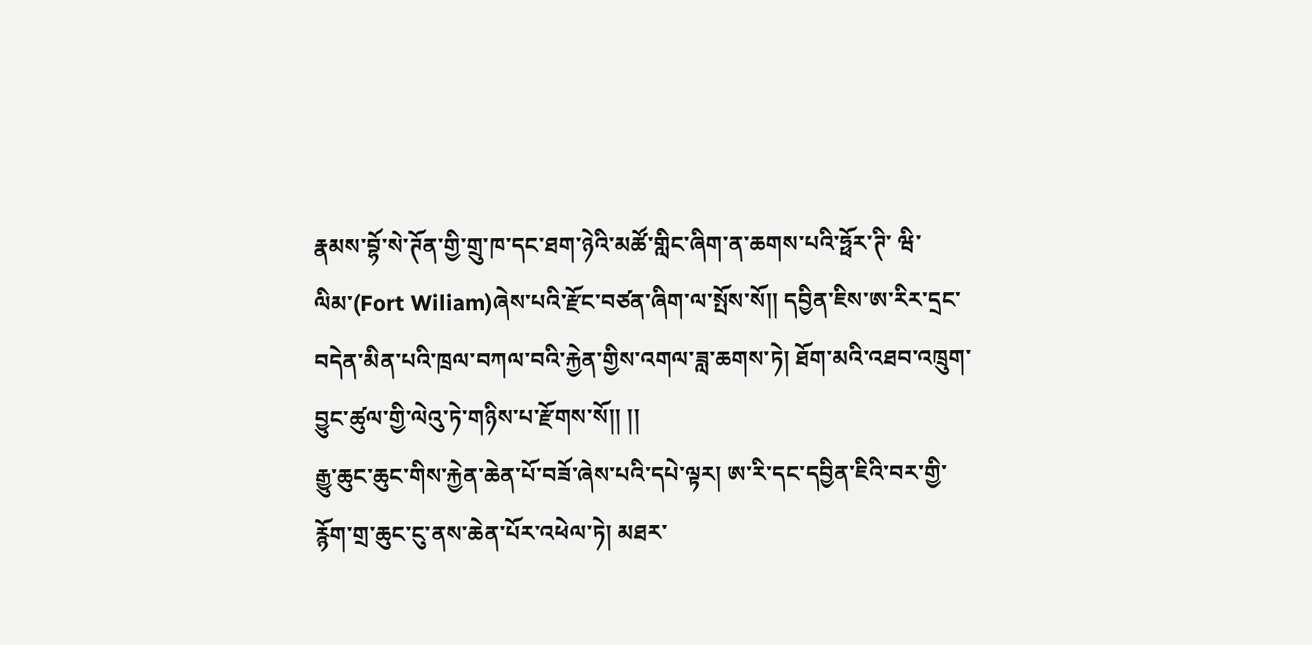རྣམས་བྷོ་སེ་ཊོན་གྱི་གྲུ་ཁ་དང་ཐག་ཉེའི་མཚོ་གླིང་ཞིག་ན་ཆགས་པའི་ཧྥོར་ཊི་ ཝི་ལིམ་(Fort Wiliam)ཞེས་པའི་རྫོང་བཙན་ཞིག་ལ་སྤོས་སོ།། དབྱིན་ཇིས་ཨ་རིར་དྲང་བདེན་མིན་པའི་ཁྲལ་བཀལ་བའི་རྐྱེན་གྱིས་འགལ་ཟླ་ཆགས་ཏེ། ཐོག་མའི་འཐབ་འཁྲུག་བྱུང་ཚུལ་གྱི་ལེའུ་ཏེ་གཉིས་པ་རྫོགས་སོ།། །།
རྒྱུ་ཆུང་ཆུང་གིས་རྐྱེན་ཆེན་པོ་བཟོ་ཞེས་པའི་དཔེ་ལྟར། ཨ་རི་དང་དབྱིན་ཇིའི་བར་གྱི་རྙོག་གྲ་ཆུང་ངུ་ནས་ཆེན་པོར་འཕེལ་ཏེ། མཐར་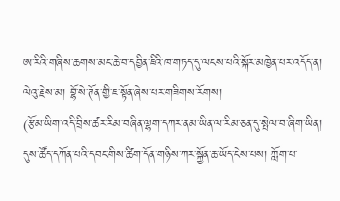ཨ་རིའི་གཞིས་ཆགས་མང་ཆེ་བ་དབྱིན་ཇིའི་ཁ་གཏད་དུ་ལངས་པའི་སྐོར་མཁྱེན་པར་འདོད་ན། ལེའུ་རྗེས་མ། བྷོ་སེ་ཊོན་གྱི་ཇ་སྟོན་ཞེས་པར་གཟིགས་རོགས།
(རྩོམ་ཡིག་འདི་བྲིས་ཚར་རིམ་བཞིན་ལྷག་དཀར་ནམ་ཡིན་ལ་རིམ་ཅན་དུ་སྤེལ་བ་ཞིག་ཡིན། དུས་ཚོད་དཀོན་པའི་དབང་གིས་ཚིག་དོན་གཉིས་ཀར་སྐྱོན་ཆ་ཡོད་ངེས་པས། ཀློག་པ་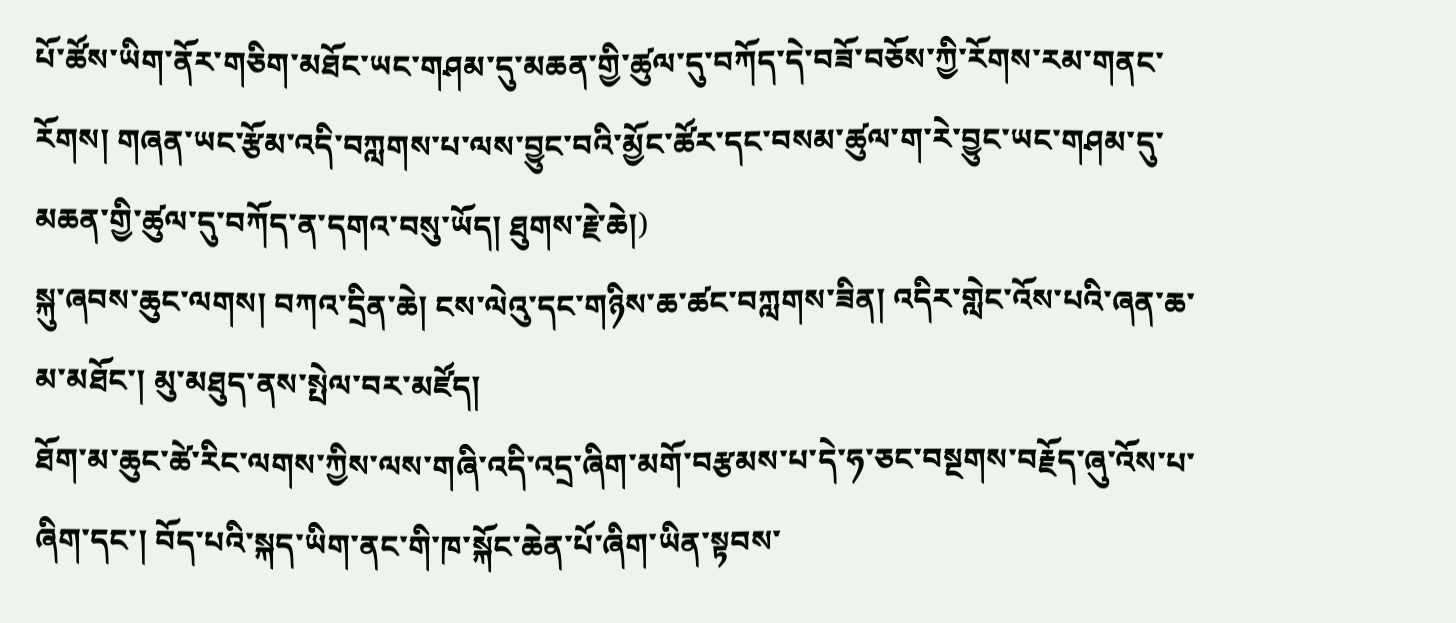པོ་ཚོས་ཡིག་ནོར་གཅིག་མཐོང་ཡང་གཤམ་དུ་མཆན་གྱི་ཚུལ་དུ་བཀོད་དེ་བཟོ་བཅོས་ཀྱི་རོགས་རམ་གནང་རོགས། གཞན་ཡང་རྩོམ་འདི་བཀླགས་པ་ལས་བྱུང་བའི་མྱོང་ཚོར་དང་བསམ་ཚུལ་ག་རེ་བྱུང་ཡང་གཤམ་དུ་མཆན་གྱི་ཚུལ་དུ་བཀོད་ན་དགའ་བསུ་ཡོད། ཐུགས་རྗེ་ཆེ།)
སྐུ་ཞབས་ཆུང་ལགས། བཀའ་དྲིན་ཆེ། ངས་ལེའུ་དང་གཉིས་ཆ་ཚང་བཀླགས་ཟིན། འདིར་གླེང་འོས་པའི་ཞན་ཆ་མ་མཐོང་། མུ་མཐུད་ནས་སྤེལ་བར་མཛོད།
ཐོག་མ་ཆུང་ཚེ་རིང་ལགས་ཀྱིས་ལས་གཞི་འདི་འདྲ་ཞིག་མགོ་བརྩམས་པ་དེ་ཧ་ཅང་བསྔགས་བརྗོད་ཞུ་འོས་པ་ཞིག་དང་། བོད་པའི་སྐད་ཡིག་ནང་གི་ཁ་སྐོང་ཆེན་པོ་ཞིག་ཡིན་སྟབས་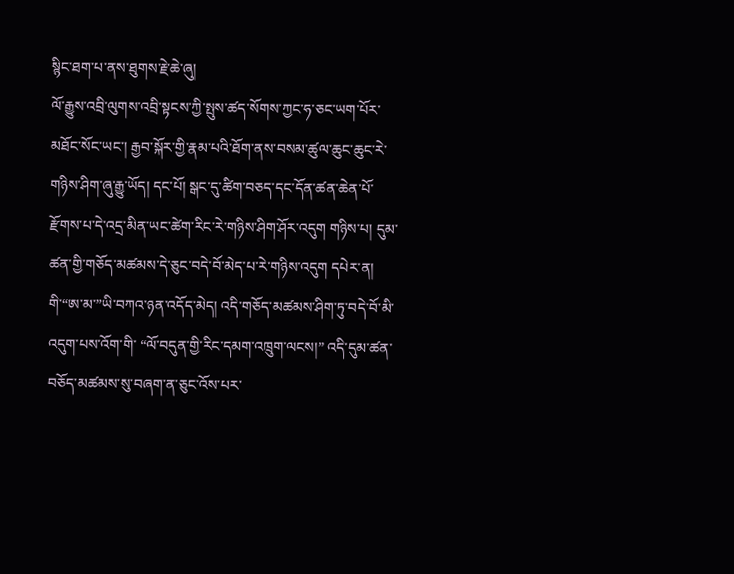སྙིང་ཐག་པ་ནས་ཐུགས་རྗེ་ཆེ་ཞུ།
ལོ་རྒྱུས་འབྲི་ལུགས་འབྲི་སྟངས་ཀྱི་སྤུས་ཚད་སོགས་ཀྱང་ཧ་ཅང་ཡག་པོར་མཐོང་སོང་ཡང་། རྒྱབ་སྐོར་གྱི་རྣམ་པའི་ཐོག་ནས་བསམ་ཚུལ་ཆུང་ཆུང་རེ་གཉིས་ཤིག་ཞུ་རྒྱུ་ཡོད། དང་པོ། སྒང་དུ་ཚིག་བཅད་དང་དོན་ཚན་ཆེན་པོ་རྫོགས་པ་དེ་འདྲ་མིན་ཡང་ཚེག་རིང་རེ་གཉིས་ཤིག་ཤོར་འདུག གཉིས་པ། དུམ་ཚན་གྱི་གཅོད་མཚམས་དེ་ཅུང་བདེ་བོ་མེད་པ་རེ་གཉིས་འདུག དཔེར་ན། གི་“ཨ་མ་”ཡི་བཀའ་ཉན་འདོད་མེད། འདི་གཅོད་མཚམས་ཤིག་ཏུ་བདེ་བོ་མི་འདུག་པས་འོག་གི་ “ལོ་བདུན་གྱི་རིང་དམག་འཁྲུག་ལངས།” འདི་དུམ་ཚན་བཅོད་མཚམས་སུ་བཞག་ན་ཅུང་འོས་པར་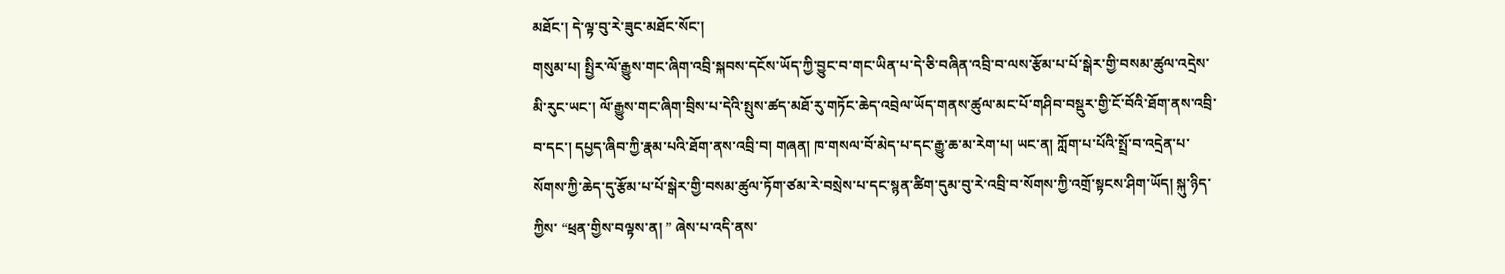མཐོང་། དེ་ལྟ་བུ་རེ་ཟུང་མཐོང་སོང་།
གསུམ་པ། སྤྱིར་ལོ་རྒྱུས་གང་ཞིག་འབྲི་སྐབས་དངོས་ཡོད་ཀྱི་བྱུང་བ་གང་ཡིན་པ་དེ་ཅི་བཞིན་འབྲི་བ་ལས་རྩོམ་པ་པོ་སྒེར་གྱི་བསམ་ཚུལ་འདྲེས་མི་རུང་ཡང་། ལོ་རྒྱུས་གང་ཞིག་བྲིས་པ་དེའི་སྤུས་ཚད་མཐོ་རུ་གཏོང་ཆེད་འབྲེལ་ཡོད་གནས་ཚུལ་མང་པོ་གཤིབ་བསྡུར་གྱི་ངོ་བོའི་ཐོག་ནས་འབྲི་བ་དང་། དཔྱད་ཞིབ་ཀྱི་རྣམ་པའི་ཐོག་ནས་འབྲི་བ། གཞན། ཁ་གསལ་བོ་མེད་པ་དང་རྒྱུ་ཆ་མ་རེག་པ། ཡང་ན། ཀློག་པ་པོའི་སྤྲོ་བ་འདྲེན་པ་སོགས་ཀྱི་ཆེད་དུ་རྩོམ་པ་པོ་སྒེར་གྱི་བསམ་ཚུལ་ཏོག་ཙམ་རེ་བསྲེས་པ་དང་སྙན་ཚིག་དུམ་བུ་རེ་འབྲི་བ་སོགས་ཀྱི་འགྲོ་སྟངས་ཤིག་ཡོད། སྐུ་ཉིད་ཀྱིས་ “ཕྲན་གྱིས་བལྟས་ན། ” ཞེས་པ་འདི་ནས་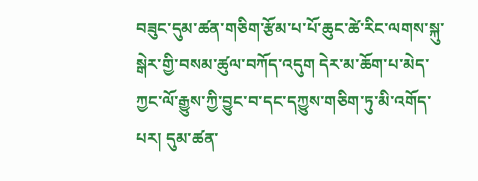བཟུང་དུམ་ཚན་གཅིག་རྩོམ་པ་པོ་ཆུང་ཚེ་རིང་ལགས་སྐུ་སྒེར་གྱི་བསམ་ཚུལ་བཀོད་འདུག དེར་མ་ཆོག་པ་མེད་ཀྱང་ལོ་རྒྱུས་ཀྱི་བྱུང་བ་དང་དཀྱུས་གཅིག་ཏུ་མི་འགོད་པར། དུམ་ཚན་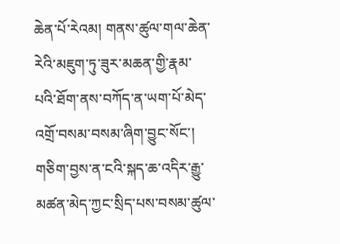ཆེན་པོ་རེའམ། གནས་ཚུལ་གལ་ཆེན་རེའི་མཇུག་ཏུ་ཟུར་མཆན་གྱི་རྣམ་པའི་ཐོག་ནས་བཀོད་ན་ཡག་པོ་མེད་འགྲོ་བསམ་བསམ་ཞིག་བྱུང་སོང་། གཅིག་བྱས་ན་ངའི་སྐད་ཆ་འདིར་རྒྱུ་མཚན་མེད་ཀྱང་སྲིད་པས་བསམ་ཚུལ་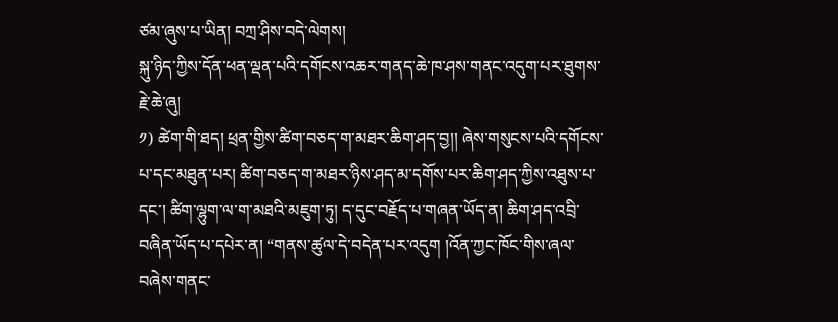ཙམ་ཞུས་པ་ཡིན། བཀྲ་ཤིས་བདེ་ལེགས།
སྐུ་ཉིད་ཀྱིས་དོན་ཕན་ལྡན་པའི་དགོངས་འཆར་གནད་ཆེ་ཁ་ཤས་གནང་འདུག་པར་ཐུགས་རྗེ་ཆེ་ཞུ།
༡) ཚེག་གི་ཐད། ཕྲན་གྱིས་ཚིག་བཅད་ག་མཐར་ཆིག་ཤད་བྱ།། ཞེས་གསུངས་པའི་དགོངས་པ་དང་མཐུན་པར། ཚིག་བཅད་ག་མཐར་ཉིས་ཤད་མ་དགོས་པར་ཆིག་ཤད་ཀྱིས་འཐུས་པ་དང་། ཚིག་ལྷུག་ལ་ག་མཐའི་མཇུག་ཏུ། ད་དུང་བརྗོད་པ་གཞན་ཡོད་ན། ཆིག་ཤད་འབྲི་བཞིན་ཡོད་པ་དཔེར་ན། “གནས་ཚུལ་དེ་བདེན་པར་འདུག །འོན་ཀྱང་ཁོང་གིས་ཞལ་བཞེས་གནང་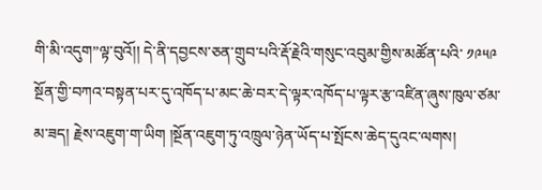གི་མི་འདུག”ལྟ་བུའོ།། དེ་ནི་དབྱངས་ཅན་གྲུབ་པའི་རྡོ་རྗེའི་གསུང་འབུམ་གྱིས་མཚོན་པའི་ ༡༩༥༩ སྔོན་གྱི་བཀའ་བསྟན་པར་དུ་འཁོད་པ་མང་ཆེ་བར་དེ་ལྟར་འཁོད་པ་ལྟར་རྩ་འཛིན་ཞུས་ཁུལ་ཙམ་མ་ཟད། རྗེས་འཇུག་ག་ཡིག །སྔོན་འཇུག་ཏུ་འཁྲུལ་ཉེན་ཡོད་པ་སྤོངས་ཆེད་དུའང་ལགས།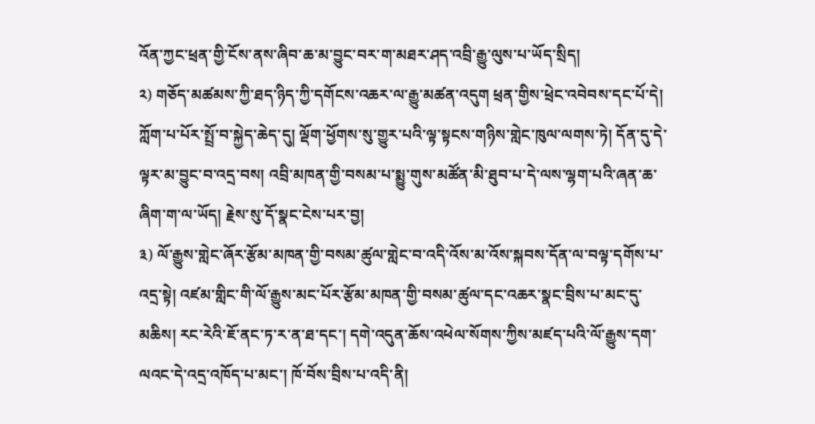འོན་ཀྱང་ཕྲན་གྱི་ངོས་ནས་ཞིབ་ཆ་མ་བྱུང་བར་ག་མཐར་ཤད་འབྲི་རྒྱུ་ལུས་པ་ཡོད་སྲིད།
༢) གཅོད་མཚམས་ཀྱི་ཐད་ཉིད་ཀྱི་དགོངས་འཆར་ལ་རྒྱུ་མཚན་འདུག ཕྲན་གྱིས་ཕྲེང་འབེབས་དང་པོ་དེ། ཀློག་པ་པོར་སྤྲོ་བ་སྐྱེད་ཆེད་དུ། ལྡོག་ཕྱོགས་སུ་གྱུར་པའི་ལྟ་སྟངས་གཉིས་གླེང་ཁུལ་ལགས་ཏེ། དོན་དུ་དེ་ལྟར་མ་བྱུང་བ་འདྲ་བས། འབྲི་མཁན་གྱི་བསམ་པ་སྨྱུ་གུས་མཚོན་མི་ཐུབ་པ་དེ་ལས་ལྷག་པའི་ཞན་ཆ་ཞིག་ག་ལ་ཡོད། རྗེས་སུ་དོ་སྣང་ངེས་པར་བྱ།
༣) ལོ་རྒྱུས་གླེང་ཞོར་རྩོམ་མཁན་གྱི་བསམ་ཚུལ་གླེང་བ་འདི་འོས་མ་འོས་སྐབས་དོན་ལ་བལྟ་དགོས་པ་འདྲ་སྟེ། འཛམ་གླིང་གི་ལོ་རྒྱུས་མང་པོར་རྩོམ་མཁན་གྱི་བསམ་ཚུལ་དང་འཆར་སྣང་བྲིས་པ་མང་དུ་མཆིས། རང་རེའི་ཇོ་ནང་ཏ་ར་ན་ཐ་དང་། དགེ་འདུན་ཆོས་འཕེལ་སོགས་ཀྱིས་མཛད་པའི་ལོ་རྒྱུས་དག་ལའང་དེ་འདྲ་འཁོད་པ་མང་། ཁོ་བོས་བྲིས་པ་འདི་ནི།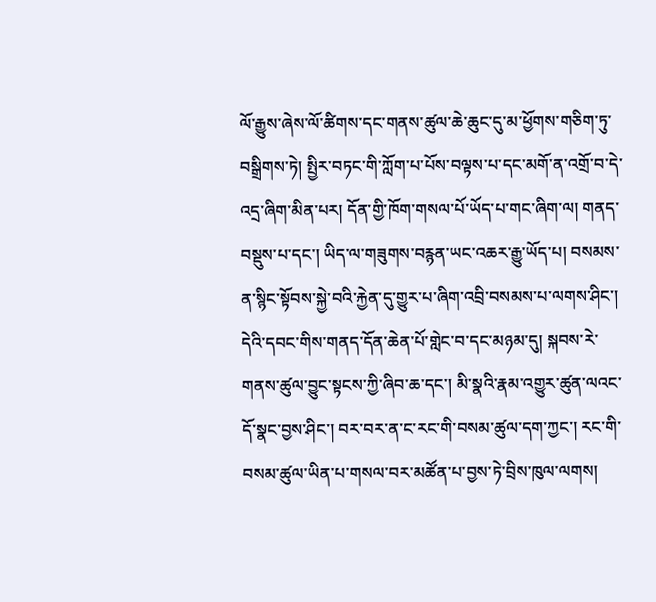ལོ་རྒྱུས་ཞེས་ལོ་ཚིགས་དང་གནས་ཚུལ་ཆེ་ཆུང་དུ་མ་ཕྱོགས་གཅིག་ཏུ་བསྒྲིགས་ཏེ། སྤྱིར་བཏང་གི་ཀློག་པ་པོས་བལྟས་པ་དང་མགོ་ན་འགྲོ་བ་དེ་འདྲ་ཞིག་མིན་པར། དོན་གྱི་ཁོག་གསལ་པོ་ཡོད་པ་གང་ཞིག་ལ། གནད་བསྡུས་པ་དང་། ཡིད་ལ་གཟུགས་བརྙན་ཡང་འཆར་རྒྱུ་ཡོད་པ། བསམས་ན་སྙིང་སྟོབས་སྐྱེ་བའི་རྐྱེན་དུ་གྱུར་པ་ཞིག་འབྲི་བསམས་པ་ལགས་ཤིང་། དེའི་དབང་གིས་གནད་དོན་ཆེན་པོ་གླེང་བ་དང་མཉམ་དུ། སྐབས་རེ་གནས་ཚུལ་བྱུང་སྟངས་ཀྱི་ཞིབ་ཆ་དང་། མི་སྣའི་རྣམ་འགྱུར་ཚུན་ལའང་དོ་སྣང་བྱས་ཤིང་། བར་བར་ན་ང་རང་གི་བསམ་ཚུལ་དག་ཀྱང་། རང་གི་བསམ་ཚུལ་ཡིན་པ་གསལ་བར་མཚོན་པ་བྱས་ཏེ་བྲིས་ཁུལ་ལགས།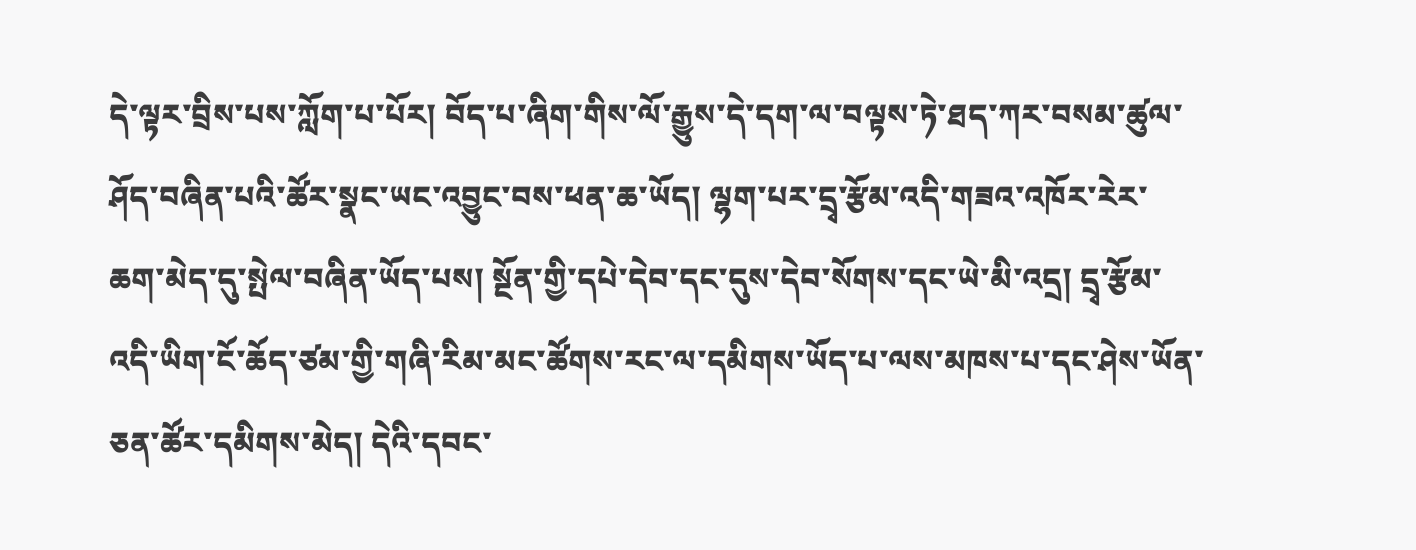དེ་ལྟར་བྲིས་པས་ཀློག་པ་པོར། བོད་པ་ཞིག་གིས་ལོ་རྒྱུས་དེ་དག་ལ་བལྟས་ཏེ་ཐད་ཀར་བསམ་ཚུལ་ཤོད་བཞིན་པའི་ཚོར་སྣང་ཡང་འབྱུང་བས་ཕན་ཆ་ཡོད། ལྷག་པར་དྲྭ་རྩོམ་འདི་གཟའ་འཁོར་རེར་ཆག་མེད་དུ་སྤེལ་བཞིན་ཡོད་པས། སྔོན་གྱི་དཔེ་དེབ་དང་དུས་དེབ་སོགས་དང་ཡེ་མི་འདྲ། དྲྭ་རྩོམ་འདི་ཡིག་ངོ་ཆོད་ཙམ་གྱི་གཞི་རིམ་མང་ཚོགས་རང་ལ་དམིགས་ཡོད་པ་ལས་མཁས་པ་དང་ཤེས་ཡོན་ཅན་ཚོར་དམིགས་མེད། དེའི་དབང་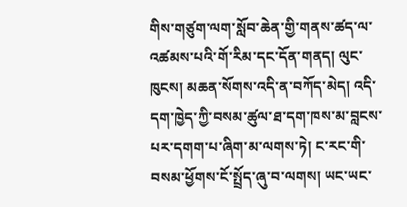གིས་གཙུག་ལག་སློབ་ཆེན་གྱི་གནས་ཚད་ལ་འཚམས་པའི་གོ་རིམ་དང་དོན་གནད། ལུང་ཁུངས། མཆན་སོགས་འདི་ན་བཀོད་མེད། འདི་དག་ཁྱེད་ཀྱི་བསམ་ཚུལ་ཐ་དག་ཁས་མ་བླངས་པར་དགག་པ་ཞིག་མ་ལགས་ཏེ། ང་རང་གི་བསམ་ཕྱོགས་ངོ་སྤྲོད་ཞུ་བ་ལགས། ཡང་ཡང་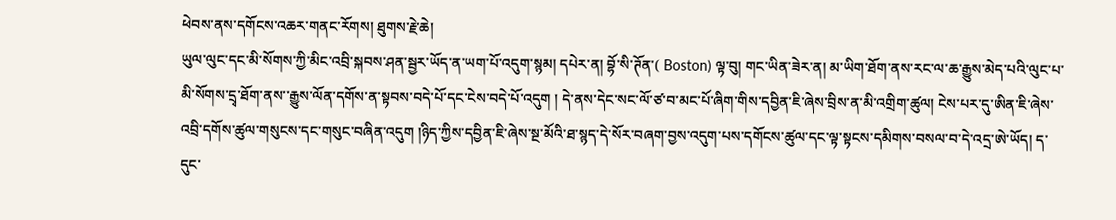ཕེབས་ནས་དགོངས་འཆར་གནང་རོགས། ཐུགས་རྗེ་ཆེ།
ཡུལ་ལུང་དང་མི་སོགས་ཀྱི་མིང་འབྲི་སྐབས་ཤན་སྦྱར་ཡོད་ན་ཡག་པོ་འདུག་སྙམ། དཔེར་ན། བྷོ་སི་ཊོན་( Boston) ལྟ་བུ། གང་ཡིན་ཟེར་ན། མ་ཡིག་ཐོག་ནས་རང་ལ་ཆ་རྒྱུས་མེད་པའི་ལུང་པ་མི་སོགས་དྲྭ་ཐོག་ནས་་རྒྱུས་ལོན་དགོས་ན་སྟབས་བདེ་པོ་དང་ངེས་བདེ་པོ་འདུག ། དེ་ནས་དེང་སང་ལོ་ཙ་བ་མང་པོ་ཞིག་གིས་དབྱིན་ཇི་ཞེས་བྲིས་ན་མི་འགྲིག་ཚུལ། ངེས་པར་དུ་ཨིན་ཇི་ཞེས་འབྲི་དགོས་ཚུལ་གསུངས་དང་གསུང་བཞིན་འདུག །ཉིད་ཀྱིས་དབྱིན་ཇི་ཞེས་སྔ་མོའི་ཐ་སྙད་དེ་སོར་བཞག་བྱས་འདུག་པས་དགོངས་ཚུལ་དང་ལྟ་སྟངས་དམིགས་བསལ་བ་དེ་འདྲ་ཨེ་ཡོད། ད་དུང་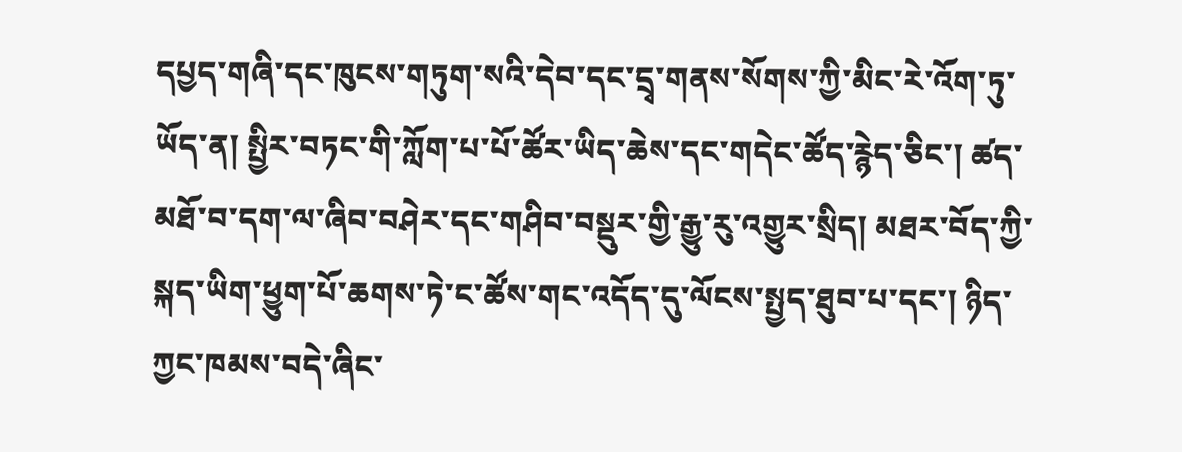དཔྱད་གཞི་དང་ཁུངས་གཏུག་སའི་དེབ་དང་དྲྭ་གནས་སོགས་ཀྱི་མིང་རེ་འོག་ཏུ་ཡོད་ན། སྤྱིར་བཏང་གི་ཀློག་པ་པོ་ཚོར་ཡིད་ཆེས་དང་གདེང་ཚོད་རྙེད་ཅིང་། ཚད་མཐོ་བ་དག་ལ་ཞིབ་བཤེར་དང་གཤིབ་བསྡུར་གྱི་རྒྱུ་རུ་འགྱུར་སྲིད། མཐར་བོད་ཀྱི་སྐད་ཡིག་ཕྱུག་པོ་ཆགས་ཏེ་ང་ཚོས་གང་འདོད་དུ་ལོངས་སྤྱད་ཐུབ་པ་དང་། ཉིད་ཀྱང་ཁམས་བདེ་ཞིང་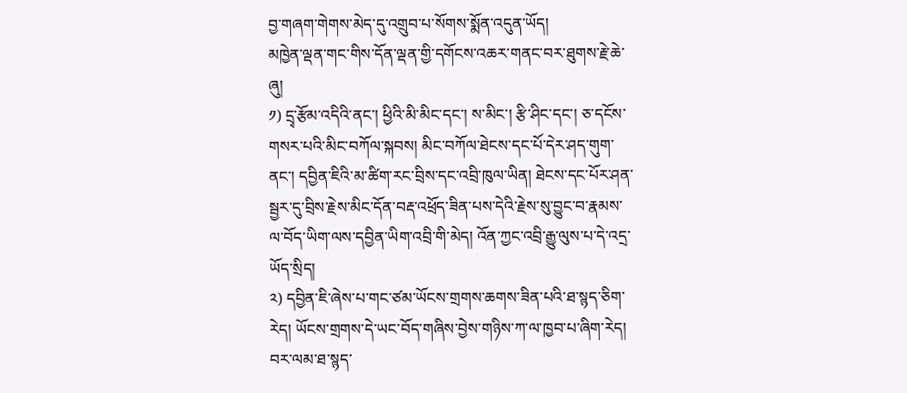བྱ་གཞག་གེགས་མེད་དུ་འགྲུབ་པ་སོགས་སྨོན་འདུན་ཡོད།
མཁྱེན་ལྡན་གང་གིས་དོན་ལྡན་གྱི་དགོངས་འཆར་གནང་བར་ཐུགས་རྗེ་ཆེ་ཞུ།
༡) དྲྭ་རྩོམ་འདིའི་ནང་། ཕྱིའི་མི་མིང་དང་། ས་མིང་། རྩི་ཤིང་དང་། ཅ་དངོས་གསར་པའི་མིང་བཀོལ་སྐབས། མིང་བཀོལ་ཐེངས་དང་པོ་དེར་ཤད་གུག་ནང་། དབྱིན་ཇིའི་མ་ཚིག་རང་བྲིས་དང་འབྲི་ཁུལ་ཡིན། ཐེངས་དང་པོར་ཤན་སྦྱར་དུ་བྲིས་རྗེས་མིང་དོན་བརྡ་འཕྲོད་ཟིན་པས་དེའི་རྗེས་སུ་བྱུང་བ་རྣམས་ལ་བོད་ཡིག་ལས་དབྱིན་ཡིག་འབྲི་གི་མེད། འོན་ཀྱང་འབྲི་རྒྱུ་ལུས་པ་དེ་འདྲ་ཡོད་སྲིད།
༢) དབྱིན་ཇི་ཞེས་པ་གང་ཙམ་ཡོངས་གྲགས་ཆགས་ཟིན་པའི་ཐ་སྙད་ཅིག་རེད། ཡོངས་གྲགས་དེ་ཡང་བོད་གཞིས་བྱེས་གཉིས་ཀ་ལ་ཁྱབ་པ་ཞིག་རེད། བར་ལམ་ཐ་སྙད་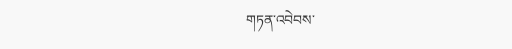གཏན་འབེབས་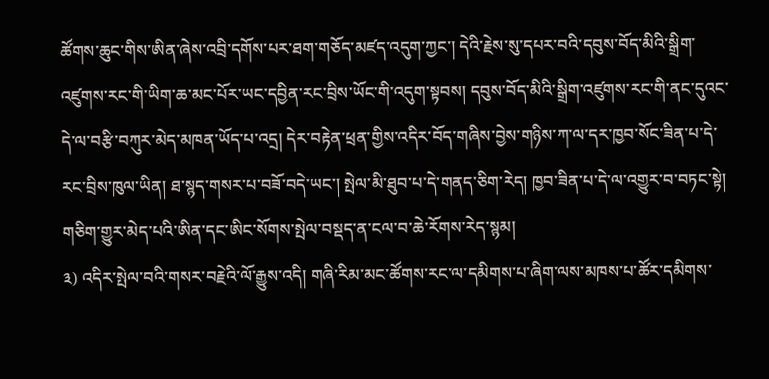ཚོགས་ཆུང་གིས་ཨིན་ཞེས་འབྲི་དགོས་པར་ཐག་གཅོད་མཛད་འདུག་ཀྱང་། དེའི་རྗེས་སུ་དཔར་བའི་དབུས་བོད་མིའི་སྒྲིག་འཛུགས་རང་གི་ཡིག་ཆ་མང་པོར་ཡང་དབྱིན་རང་བྲིས་ཡོང་གི་འདུག་སྟབས། དབུས་བོད་མིའི་སྒྲིག་འཛུགས་རང་གི་ནང་དུའང་དེ་ལ་བརྩི་བཀུར་མེད་མཁན་ཡོད་པ་འདྲ། དེར་བརྟེན་ཕྲན་གྱིས་འདིར་བོད་གཞིས་བྱེས་གཉིས་ཀ་ལ་དར་ཁྱབ་སོང་ཟིན་པ་དེ་རང་བྲིས་ཁུལ་ཡིན། ཐ་སྙད་གསར་པ་བཟོ་བདེ་ཡང་། སྤེལ་མི་ཐུབ་པ་དེ་གནད་ཅིག་རེད། ཁྱབ་ཟིན་པ་དེ་ལ་འགྱུར་བ་བཏང་སྟེ། གཅིག་གྱུར་མེད་པའི་ཨིན་དང་ཨིང་སོགས་སྤེལ་བསྡད་ན་ངལ་བ་ཆེ་རོགས་རེད་སྙམ།
༣) འདིར་སྤེལ་བའི་གསར་བརྗེའི་ལོ་རྒྱུས་འདི། གཞི་རིམ་མང་ཚོགས་རང་ལ་དམིགས་པ་ཞིག་ལས་མཁས་པ་ཚོར་དམིགས་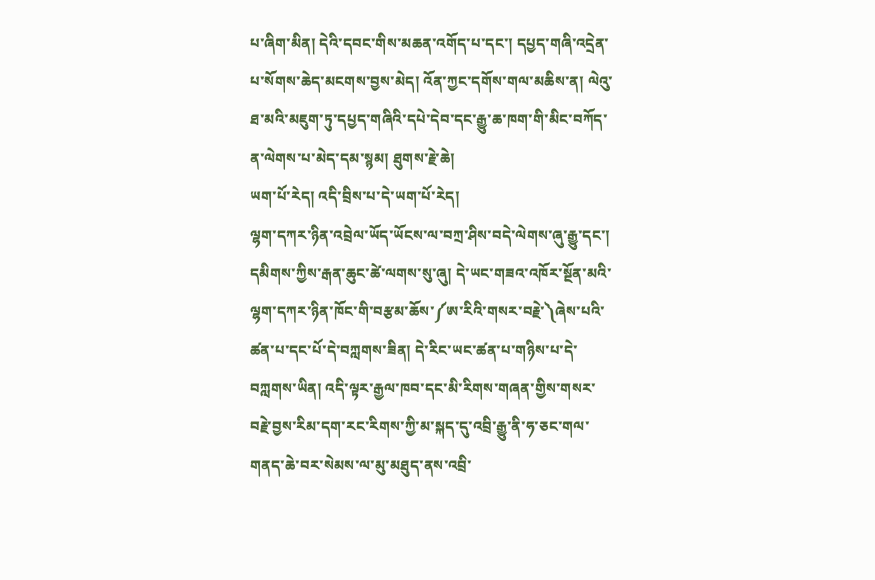པ་ཞིག་མིན། དེའི་དབང་གིས་མཆན་འགོད་པ་དང་། དཔྱད་གཞི་འདྲེན་པ་སོགས་ཆེད་མངགས་བྱས་མེད། འོན་ཀྱང་དགོས་གལ་མཆིས་ན། ལེའུ་ཐ་མའི་མཇུག་ཏུ་དཔྱད་གཞིའི་དཔེ་དེབ་དང་རྒྱུ་ཆ་ཁག་གི་མིང་བཀོད་ན་ལེགས་པ་མེད་དམ་སྙམ། ཐུགས་རྗེ་ཆེ།
ཡག་པོ་རེད། འདི་བྲིས་པ་དེ་ཡག་པོ་རེད།
ལྷག་དཀར་ཉིན་འབྲེལ་ཡོད་ཡོངས་ལ་བཀྲ་ཤིས་བདེ་ལེགས་ཞུ་རྒྱུ་དང་། དམིགས་ཀྱིས་རྒན་ཆུང་ཚེ་ལགས་སུ་ཞུ། དེ་ཡང་གཟའ་འཁོར་སྔོན་མའི་ལྷག་དཀར་ཉིན་ཁོང་གི་བརྩམ་ཆོས་༼ཨ་རིའི་གསར་བརྗེ་༽ཞེས་པའི་ཚན་པ་དང་པོ་དེ་བཀླགས་ཟིན། དེ་རིང་ཡང་ཚན་པ་གཉིས་པ་དེ་བཀླགས་ཡིན། འདི་ལྟར་རྒྱལ་ཁབ་དང་མི་རིགས་གཞན་གྱིས་གསར་བརྗེ་བྱས་རིམ་དག་རང་རིགས་ཀྱི་མ་སྐད་དུ་འབྲི་རྒྱུ་ནི་ཧ་ཅང་གལ་གནད་ཆེ་བར་སེམས་ལ་མུ་མཐུད་ནས་འབྲི་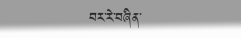བར་རེ་བཞིན་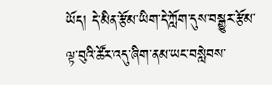ཡོད། དེ་མིན་རྩོམ་ཡིག་དེ་ཀློག་དུས་བསྒྱུར་རྩོམ་ལྟ་བུའི་ཚོར་འདུ་ཞིག་ནམ་ཡང་བསླེབས་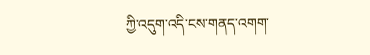ཀྱི་འདུག་འདི་ངས་གནད་འགག་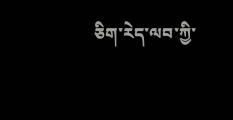ཅིག་རེད་ལབ་ཀྱི་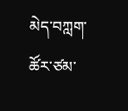མེད་བཀླག་ཚོར་ཙམ་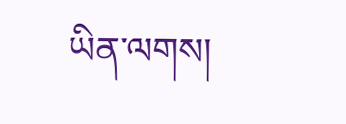ཡིན་ལགས།